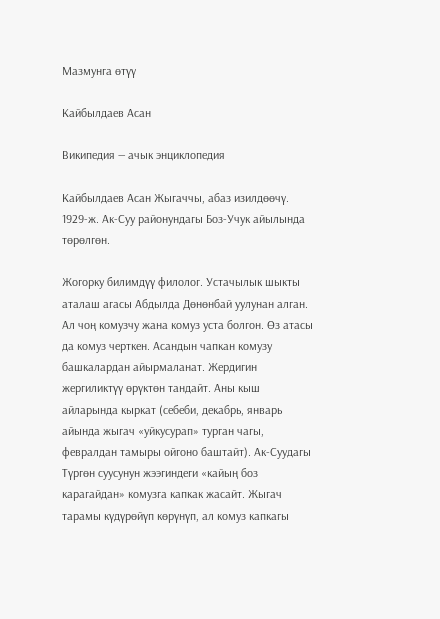Мазмунга өтүү

Кайбылдаев Асан

Википедия — ачык энциклопедия

Кайбылдаев Асан Жыгаччы, абаз изилдөөчү. 1929-ж. Ак-Суу районундагы Боз-Учук айылында төрөлгөн.

Жогорку билимдүү филолог. Устачылык шыкты аталаш агасы Абдылда Дөнөнбай уулунан алган. Ал чоң комузчу жана комуз уста болгон. Өз атасы да комуз черткен. Асандын чапкан комузу башкалардан айырмаланат. Жердигин жергиликтүү өрүктөн тандайт. Аны кыш айларында кыркат (себеби, декабрь, январь айында жыгач «уйкусурап» турган чагы, февралдан тамыры ойгоно баштайт). Ак-Суудагы Түргөн суусунун жээгиндеги «кайың боз карагайдан» комузга капкак жасайт. Жыгач тарамы күдүрөйүп көрүнүп, ал комуз капкагы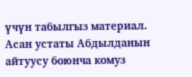үчүн табылгыз материал. Асан устаты Абдылданын айтуусу боюнча комуз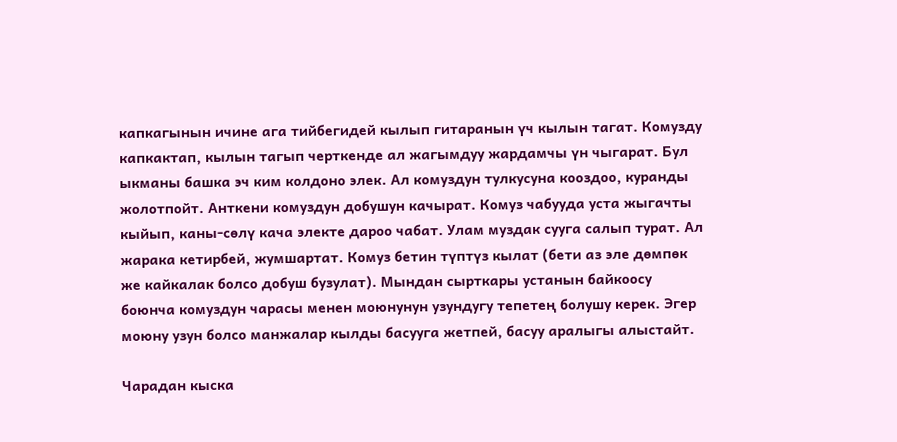капкагынын ичине ага тийбегидей кылып гитаранын үч кылын тагат. Комузду капкактап, кылын тагып черткенде ал жагымдуу жардамчы үн чыгарат. Бул ыкманы башка эч ким колдоно элек. Ал комуздун тулкусуна кооздоо, куранды жолотпойт. Анткени комуздун добушун качырат. Комуз чабууда уста жыгачты кыйып, каны-сөлү кача электе дароо чабат. Улам муздак сууга салып турат. Ал жарака кетирбей, жумшартат. Комуз бетин түптүз кылат (бети аз эле дөмпөк же кайкалак болсо добуш бузулат). Мындан сырткары устанын байкоосу боюнча комуздун чарасы менен моюнунун узундугу тепетең болушу керек. Эгер моюну узун болсо манжалар кылды басууга жетпей, басуу аралыгы алыстайт.

Чарадан кыска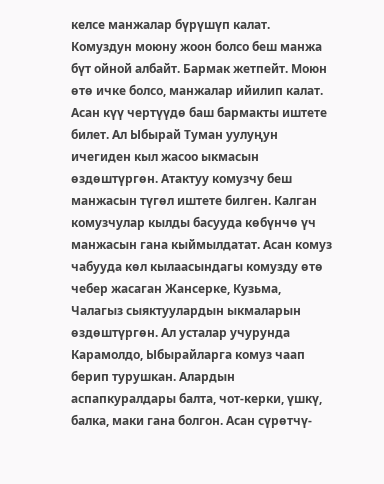келсе манжалар бүрүшүп калат. Комуздун моюну жоон болсо беш манжа бүт ойной албайт. Бармак жетпейт. Моюн өтө ичке болсо, манжалар ийилип калат. Асан күү чертүүдө баш бармакты иштете билет. Ал Ыбырай Туман уулуңун ичегиден кыл жасоо ыкмасын өздөштүргөн. Атактуу комузчу беш манжасын түгөл иштете билген. Калган комузчулар кылды басууда көбүнчө үч манжасын гана кыймылдатат. Асан комуз чабууда көл кылаасындагы комузду өтө чебер жасаган Жансерке, Кузьма, Чалагыз сыяктуулардын ыкмаларын өздөштүргөн. Ал усталар учурунда Карамолдо, Ыбырайларга комуз чаап берип турушкан. Алардын аспапкуралдары балта, чот-керки, үшкү, балка, маки гана болгон. Асан сүрөтчү-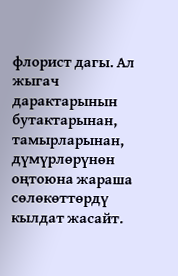флорист дагы. Ал жыгач дарактарынын бутактарынан, тамырларынан, дүмүрлөрүнөн оңтоюна жараша сөлөкөттөрдү кылдат жасайт.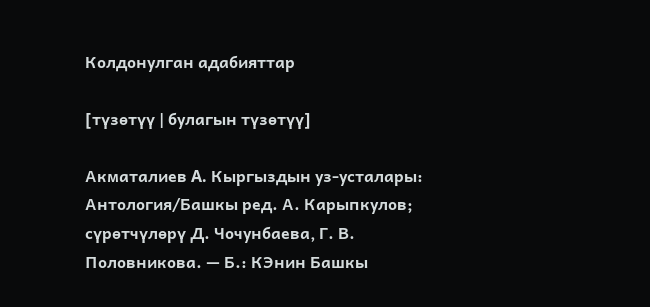Колдонулган адабияттар

[түзөтүү | булагын түзөтүү]

Акматалиев A. Кыргыздын уз-усталары: Антология/Башкы ред. А. Карыпкулов; сүрөтчүлөрү Д. Чочунбаева, Г. В. Половникова. — Б.: КЭнин Башкы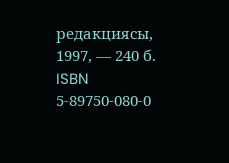редакциясы, 1997, — 240 б. ISBN 5-89750-080-0